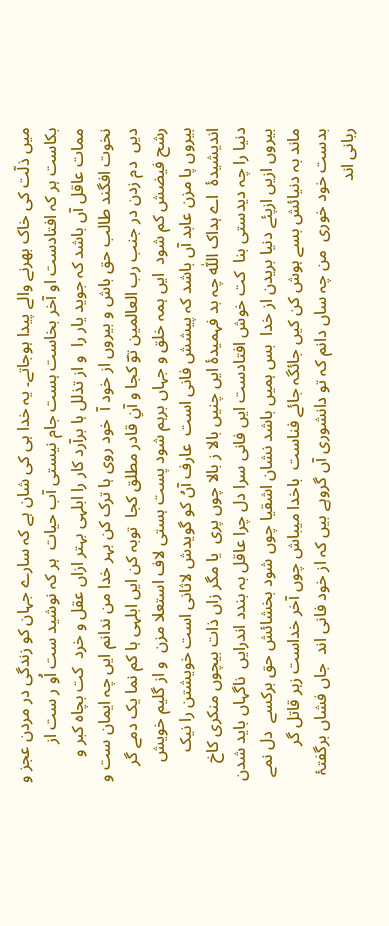میں ذلّت کی خاک بھرنے والے پیدا ہوجاتے۔ یہ خدا ہی کی شان ہے کہ سارے جہان کو زندگی در مردن عجز و بکاست ہر کہ افتادست او آخر بخاست ہست جام نیستی آب حیات  ہر کہ نوشید ست اُو ر ست از ممات عاقل آں باشد کہ جوید یار را  و از تذلل ہا برآرد کار را ابلہی بہتر ازاں عقل و خرد  کت بچاہ کبر و نخوت افگند طالب حق باش و بیروں از خود آ  خود روی ہا ترک کن بہر خدا من ندانم ایں چہ ایمان ست و دیں  دم زدن در جنب رب العالمین توؔ کجا و آنِ قادر مطلق کجا  توبہ کن ایں ابلہی ہا کم نما یک دمے گر رشح فیضش کم شود  ایں ہمہ خلق و جہاں برہم شود پست ہستی لاف استعلا مزن  و از گلیم خویش بیروں پا مزن عابد آں باشد کہ پیشش فانی است  عارف آںُ کو گویدش لاثانی است خویشتن را نیک اندیشیدۂ  اے ہداک اللّٰہ چہ بد فہمیدۂ ایں چنیں بالا ز بالا چوں پری  یا مگر زاں ذات بیچوں منکری کاخ دنیا را چہ دیدستی بنا  کت خوش افتادست ایں فانی سرا دل چرا عاقل بہ بندد اندرایں  ناگہاں باید شدن بیروں ازیں ازپئے دنیا بریدن از خدا  بس ہمیں باشد نشان اشقیا چوں شود بخشائش حق برکسے  دل نمے ماند بہ دنیائش بسے ہوش کن کیں جائگہ جائے فناست  باخدا میباش چوں آخر خداست زہر قاتل گر بدست خود خوری  من چہ ساں دانم کہ تو دانشوری آں گروہے بیں کہ از خود فانی اند  جاں فشاں برگفتۂ ربانی اند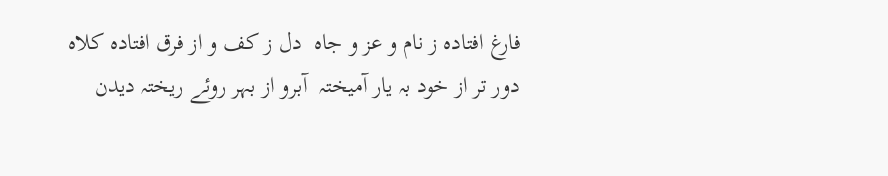فارغ افتادہ ز نام و عز و جاہ  دل ز کف و از فرق افتادہ کلاہ دور تر از خود بہ یار آمیختہ  آبرو از بہر روئے ریختہ دیدن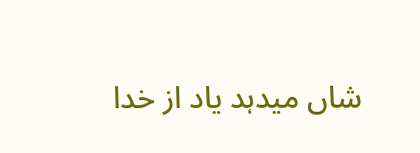شاں میدہد یاد از خدا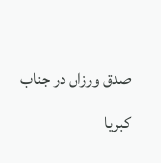صدق ورزاں در جناب کبریا